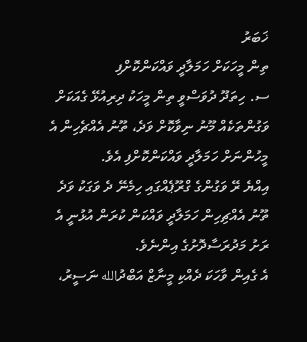ޚަބަރު
ތިން މީހަކަށް ހަމަލާދީ ވައްކަންކޮށްފި
ސ. ހިތަދޫ ދުވަސްވީ ތިން މީހަކު ދިރިއުޅޭ ގެއަކަށް ވަގުންތަކެއް މޫނު ނިވާކޮށް ވަދެ، ތޫނު އެއްޗެހިން އެ މީހުންނަށް ހަމަލާދީ ވައްކަންކޮށްފި އެވެ.
އިއްޔެ ރޭ ވަގުންގެ ގްރޫޕެއްގައި ހިމެނޭ ދެ ވަގަކު ވަދެ ތޫނު އެއްޗިހިން ހަމަލާދީ ވައްކަން ކުރަން އުޅުނީ އެ ރަށު މަދުރަސާދޮށުގެ އިންނެވެ.
އެ ގެއިން ވާހަކަ ދެއްކި މީނާޒް އަބްދުالله ނަސީރު،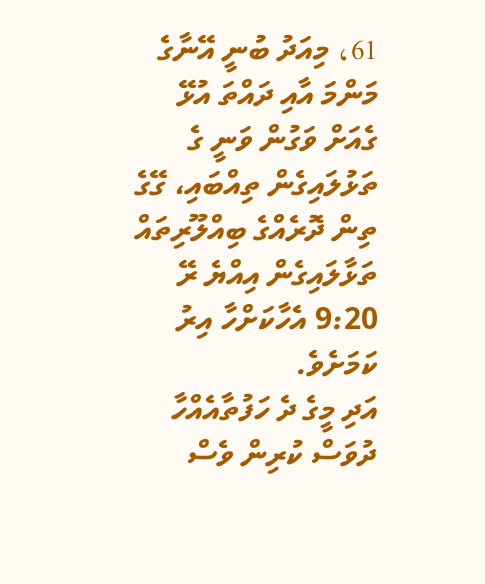61، މިއަދު ބުނީ އޭނާގެ މަންމަ އާއި ދައްތަ އުޅޭ ގެއަށް ވަގުން ވަނީ ގެ ތަޅުލައިގެން ތިއްބައި، ގޭގެ ތިން ދޮރެއްގެ ބިއްލޫރިތައް ތަޅާލައިގެން އިއްޔެ ރޭ 9:20 އެހާކަށްހާ އިރު ކަމަށެވެ.
އަދި މީގެ ދެ ހަފުތާއެއްހާ ދުވަސް ކުރިން ވެސް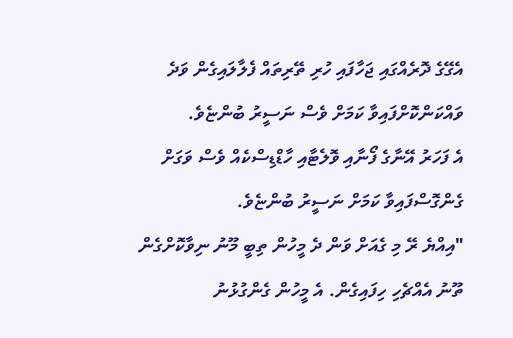އެގޭގެ ދޮރެއްގައި ޖަހާފައި ހުރި ތޭރިތައް ފެލާލައިގެން ވަދެ ވައްކަންކޮށްފައިވާ ކަމަށް ވެސް ނަސީރު ބުންޏެވެ.
އެ ފަހަރު އޭނާގެ ފޯނާއި ވޮލެޓާއި ހާޑްޑިސްކެއް ވެސް ވަގަށް ގެންގޮސްފައިވާ ކަމަށް ނަސީރު ބުންޏެވެ.
"އިއްޔެ ރޭ މި ގެއަށް ވަން ދެ މީހުން ތިބީ މޫނު ނިވާކޮށްގެން ތޫނު އެއްޗެހި ހިފައިގެން. އެ މީހުން ގެންގުޅުނު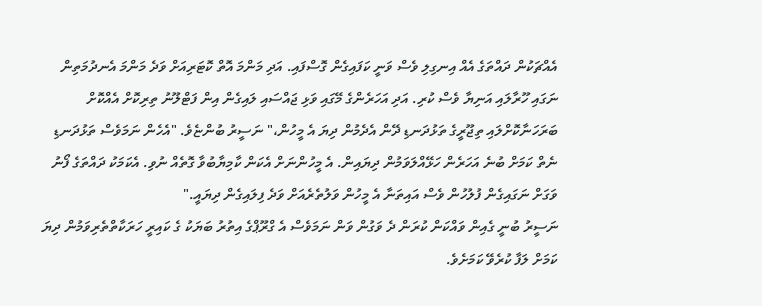އެއްޗަކުން ދައްތަގެ އެއް އިނގިލި ވެސް ވަނީ ކަފައިގެން ގޮސްފައި. އަދި މަންމަ އޮތް ކޮޓަރިއަށް ވަދެ މަންމަ އެނދުމަތިން ނަގައި ހޫރާލައި އަނިޔާ ވެސް ކުރި. އަދި އަހަރެންގެ މޭގައި ވަޅި ޖައްސައި ލައިގެން އިން ފަޓްލޫނު ތިރިކޮށް އެއްކޮށް ބަރަހަނާކޮށްލައި ތިޖޫރީގެ ތަޅުދަނޑި ދޭން އެދެމުން ދިޔަ އެ މީހުން،" ނަސީރު ބުންޏެވެ. "އެހެން ނަމަވެސް ތަޅުދަނޑި ނެތް ކަމަށް ބުނެ އަހަރެން ހަޅޭއްލަވަމުން ދިޔައިން. އެ މީހުންނަށް އެކަން ކާމިޔާބުވާ ގޮތެއް ނުވި. އެކަމަކު ދައްތަގެ ފޯނު ވަގަށް ނަގައިގެން ފުލުހުން ވެސް އައިތަނާ އެ މީހުން ވަލުތެރެއަށް ވަދެ ފިލައިގެން ދިޔައީ."
ނަސީރު ބުނީ ގެއިން ވައްކަން ކުރަން ދެ ވަގުން ވަން ނަމަވެސް އެ ގްރޫޕްގެ އިތުރު ބަޔަކު ގެ ކައިރީ ހަރަކާތްތެރިވަމުން ދިޔަ ކަމަށް ލަފާ ކުރެވޭ ކަމަށެވެ.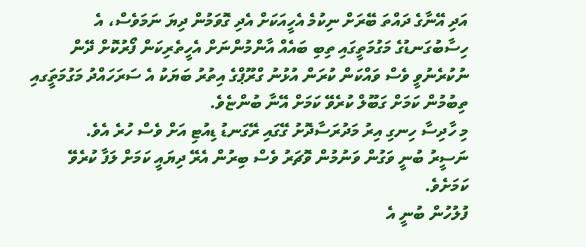އަދި އޭނާގެ ދައްތަ ބޭރަށް ނިކުމެ އެހީއަކަށް އެދި ގޮވަމުން ދިޔަ ނަމަވެސް، އެ ހިސާބުގަނޑުގެ މަގުމަތީގައި ތިބި ބައެއް އާންމުންނަށް އެހީތެރިކަން ފޯރުކޮށް ދޭން ނުކުރެނުވީ ވެސް ވައްކަން ކުރަން އުޅުނު ގްރޫޕްގެ އިތުރު ބަޔަކު އެ ސަރަހައްދު މަގުމަތީަގއި ތިބުމުން ކަމަށް ގަބޫލް ކުރެވޭ ކަމަށް އޭނާ ބުންޏެވެ.
މި ހާދިސާ ހިނގި އިރު މަދުރަސާދޮށު ގޭގައި ރޭގަނޑު ޑިއުޓި އަށް ވެސް ހުރެ އެވެ.
ނަސީރު ބުނީ ވަގުން ވަނުމުން ވޮޗަރު ވެސް ބިރުން އެރޭ ދިޔައީ ކަމަށް ލަފާ ކުރެވޭ ކަމަށެވެ.
ފުލުހުން ބުނީ އެ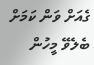ގެއަށް ވަން ކަމަށް ބެލެވޭ މީހުން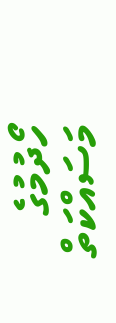ހޯދުމުގެ މަސައްކަތް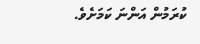ކުރަމުން އަންނަ ކަމަށެވެ.